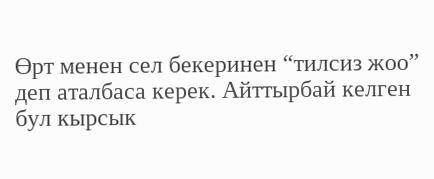Өрт менен сел бекеринен “тилсиз жоо” деп аталбаса керек. Айттырбай келген бул кырсык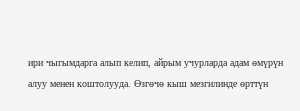ири чыгымдарга алып келип, айрым учурларда адам өмүрүн алуу менен коштолууда. Өзгөчө кыш мезгилинде өрттүн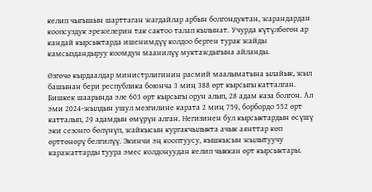келип чыгышын шарттаган жагдайлар арбын болгондуктан, жарандардан коопсуздук эрежелерин так сактоо талап кылынат. Учурда күтүлбөгөн ар кандай кырсыктарда ишенимдүү колдоо берген турак жайды камсыздандыруу коомдун маанилүү муктаждыгына айланды.

Өзгөчө кырдаалдар министрлигинин расмий маалыматына ылайык, жыл башынан бери республика боюнча 3 миң 388 өрт кырсыгы катталган. Бишкек шаарында эле 603 өрт кырсыгы орун алып, 28 адам каза болгон. Ал эми 2024-жылдын ушул мезгилине карата 2 миң 759, борбордо 552 өрт катталып, 29 адамдын өмүрүн алган. Негизинен бул кырсыктардын өсүшү эки сезонго бөлүнүп, жайкысын кургакчылыкта ачык аянттар көп өрттөнөрү белгилүү. Экинчи эң кооптуусу, кышкысын жылытуучу каражаттарды туура эмес колдонуудан келип чыккан өрт кырсыктары.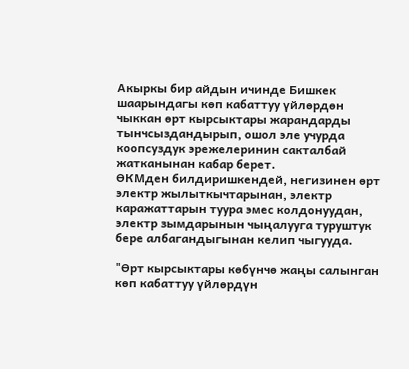Акыркы бир айдын ичинде Бишкек шаарындагы көп кабаттуу үйлөрдөн чыккан өрт кырсыктары жарандарды тынчсыздандырып, ошол эле учурда коопсуздук эрежелеринин сакталбай жатканынан кабар берет.
ӨКМден билдиришкендей, негизинен өрт электр жылыткычтарынан, электр каражаттарын туура эмес колдонуудан, электр зымдарынын чыңалууга туруштук бере албагандыгынан келип чыгууда.

"Өрт кырсыктары көбүнчө жаңы салынган көп кабаттуу үйлөрдүн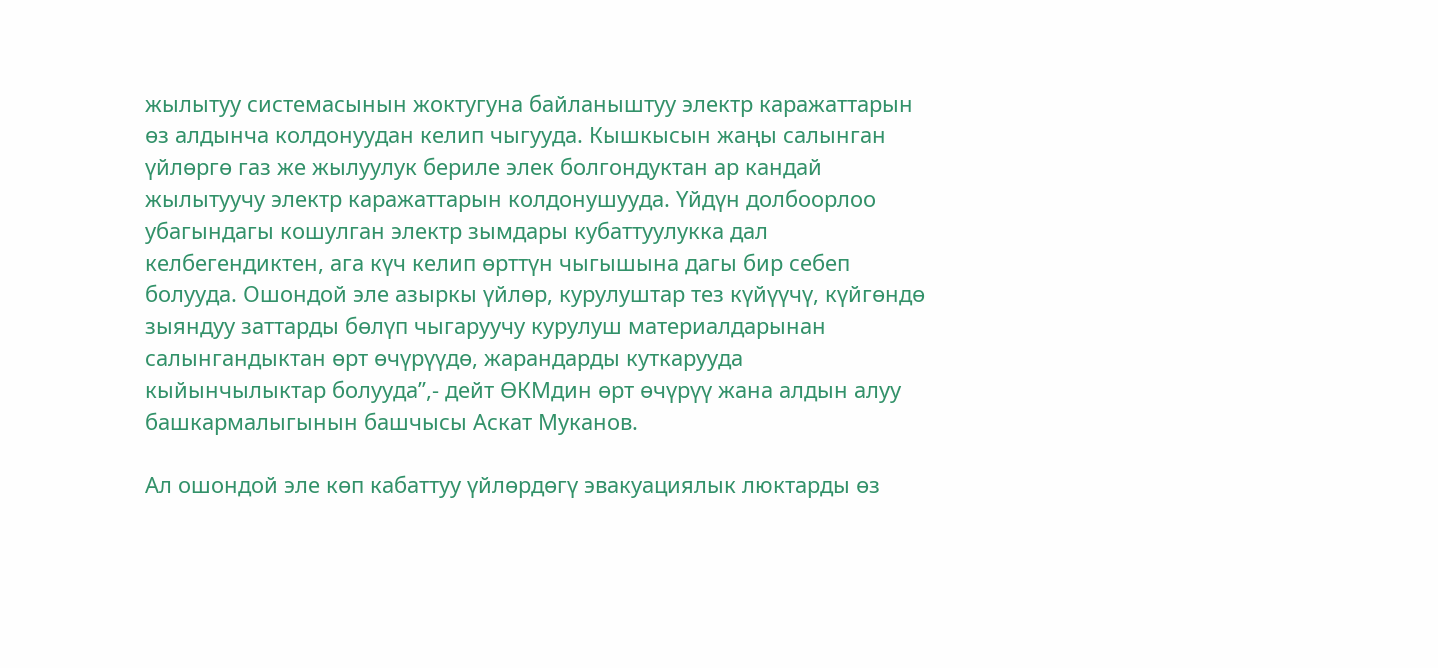жылытуу системасынын жоктугуна байланыштуу электр каражаттарын өз алдынча колдонуудан келип чыгууда. Кышкысын жаңы салынган үйлөргө газ же жылуулук бериле элек болгондуктан ар кандай жылытуучу электр каражаттарын колдонушууда. Үйдүн долбоорлоо убагындагы кошулган электр зымдары кубаттуулукка дал келбегендиктен, ага күч келип өрттүн чыгышына дагы бир себеп болууда. Ошондой эле азыркы үйлөр, курулуштар тез күйүүчү, күйгөндө зыяндуу заттарды бөлүп чыгаруучу курулуш материалдарынан салынгандыктан өрт өчүрүүдө, жарандарды куткарууда кыйынчылыктар болууда”,- дейт ӨКМдин өрт өчүрүү жана алдын алуу башкармалыгынын башчысы Аскат Муканов.

Ал ошондой эле көп кабаттуу үйлөрдөгү эвакуациялык люктарды өз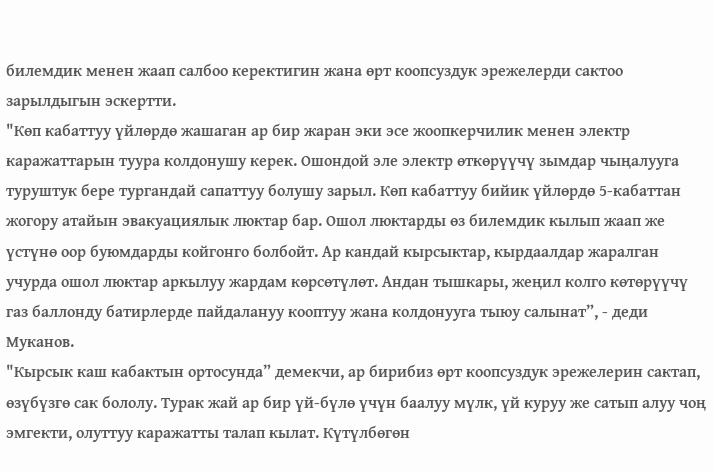билемдик менен жаап салбоо керектигин жана өрт коопсуздук эрежелерди сактоо зарылдыгын эскертти.
"Көп кабаттуу үйлөрдө жашаган ар бир жаран эки эсе жоопкерчилик менен электр каражаттарын туура колдонушу керек. Ошондой эле электр өткөрүүчү зымдар чыңалууга туруштук бере тургандай сапаттуу болушу зарыл. Көп кабаттуу бийик үйлөрдө 5-кабаттан жогору атайын эвакуациялык люктар бар. Ошол люктарды өз билемдик кылып жаап же үстүнө оор буюмдарды койгонго болбойт. Ар кандай кырсыктар, кырдаалдар жаралган учурда ошол люктар аркылуу жардам көрсөтүлөт. Андан тышкары, жеңил колго көтөрүүчү газ баллонду батирлерде пайдалануу кооптуу жана колдонууга тыюу салынат”, - деди Муканов.
"Кырсык каш кабактын ортосунда” демекчи, ар бирибиз өрт коопсуздук эрежелерин сактап, өзүбүзгө сак бололу. Турак жай ар бир үй-бүлө үчүн баалуу мүлк, үй куруу же сатып алуу чоң эмгекти, олуттуу каражатты талап кылат. Күтүлбөгөн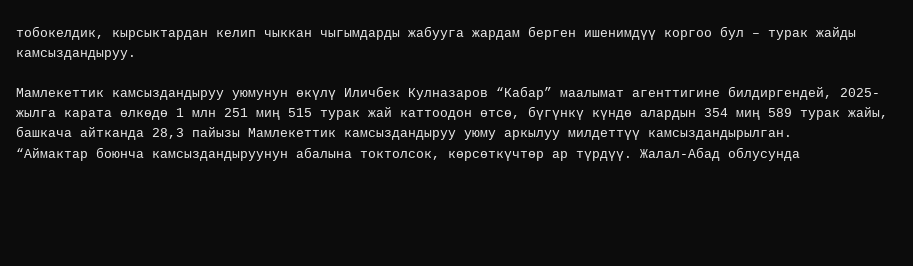тобокелдик, кырсыктардан келип чыккан чыгымдарды жабууга жардам берген ишенимдүү коргоо бул – турак жайды камсыздандыруу.

Мамлекеттик камсыздандыруу уюмунун өкүлү Иличбек Кулназаров “Кабар” маалымат агенттигине билдиргендей, 2025-жылга карата өлкөдө 1 млн 251 миң 515 турак жай каттоодон өтсө, бүгүнкү күндө алардын 354 миң 589 турак жайы, башкача айтканда 28,3 пайызы Мамлекеттик камсыздандыруу уюму аркылуу милдеттүү камсыздандырылган.
“Аймактар боюнча камсыздандыруунун абалына токтолсок, көрсөткүчтөр ар түрдүү. Жалал-Абад облусунда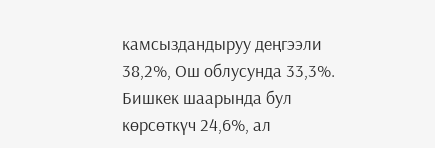камсыздандыруу деңгээли 38,2%, Ош облусунда 33,3%. Бишкек шаарында бул көрсөткүч 24,6%, ал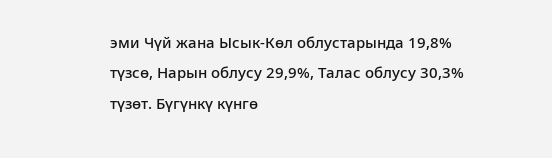эми Чүй жана Ысык-Көл облустарында 19,8% түзсө, Нарын облусу 29,9%, Талас облусу 30,3% түзөт. Бүгүнкү күнгө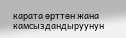карата өрттөн жана камсыздандыруунун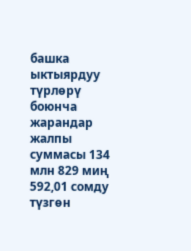башка ыктыярдуу түрлөрү боюнча жарандар жалпы суммасы 134 млн 829 миң 592,01 сомду түзгөн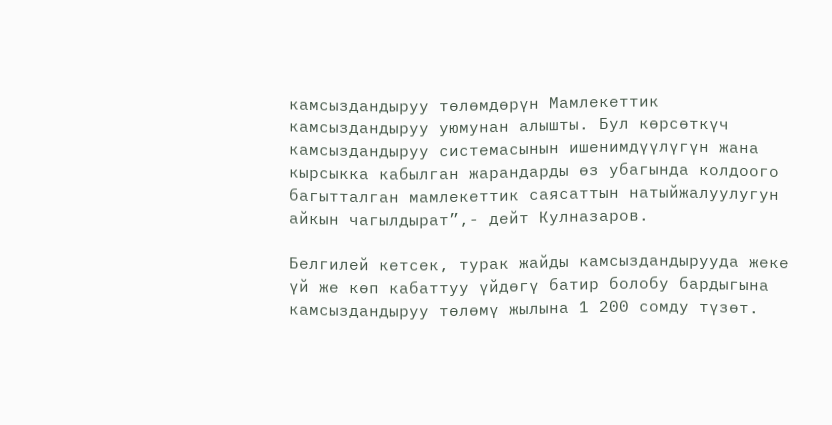камсыздандыруу төлөмдөрүн Мамлекеттик камсыздандыруу уюмунан алышты. Бул көрсөткүч камсыздандыруу системасынын ишенимдүүлүгүн жана кырсыкка кабылган жарандарды өз убагында колдоого багытталган мамлекеттик саясаттын натыйжалуулугун айкын чагылдырат”,- дейт Кулназаров.

Белгилей кетсек, турак жайды камсыздандырууда жеке үй же көп кабаттуу үйдөгү батир болобу бардыгына камсыздандыруу төлөмү жылына 1 200 сомду түзөт.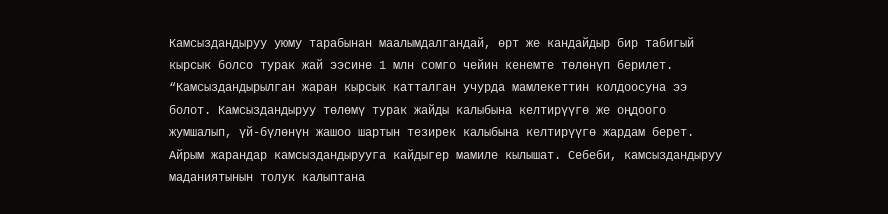Камсыздандыруу уюму тарабынан маалымдалгандай, өрт же кандайдыр бир табигый кырсык болсо турак жай ээсине 1 млн сомго чейин кенемте төлөнүп берилет.
“Камсыздандырылган жаран кырсык катталган учурда мамлекеттин колдоосуна ээ болот. Камсыздандыруу төлөмү турак жайды калыбына келтирүүгө же оңдоого жумшалып, үй-бүлөнүн жашоо шартын тезирек калыбына келтирүүгө жардам берет. Айрым жарандар камсыздандырууга кайдыгер мамиле кылышат. Себеби, камсыздандыруу маданиятынын толук калыптана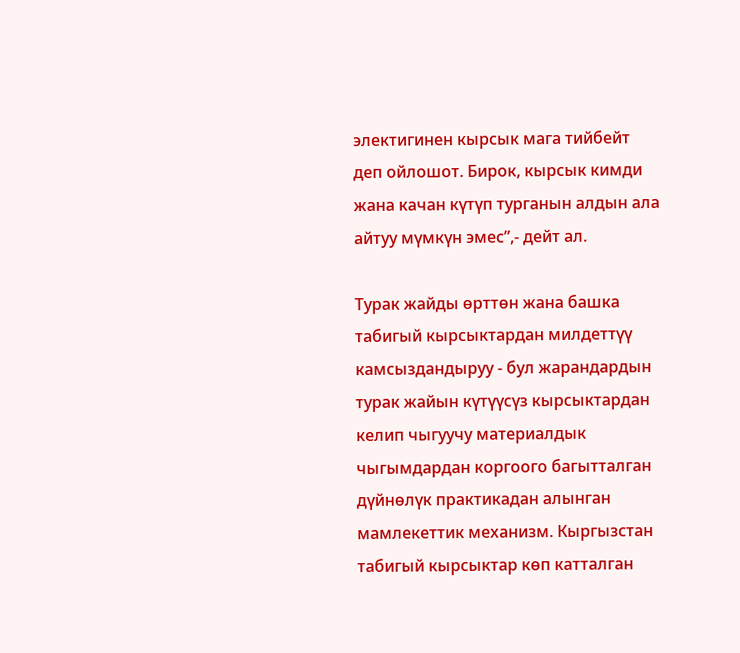электигинен кырсык мага тийбейт деп ойлошот. Бирок, кырсык кимди жана качан күтүп турганын алдын ала айтуу мүмкүн эмес”,- дейт ал.

Турак жайды өрттөн жана башка табигый кырсыктардан милдеттүү камсыздандыруу - бул жарандардын турак жайын күтүүсүз кырсыктардан келип чыгуучу материалдык чыгымдардан коргоого багытталган дүйнөлүк практикадан алынган мамлекеттик механизм. Кыргызстан табигый кырсыктар көп катталган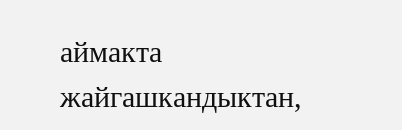аймакта жайгашкандыктан,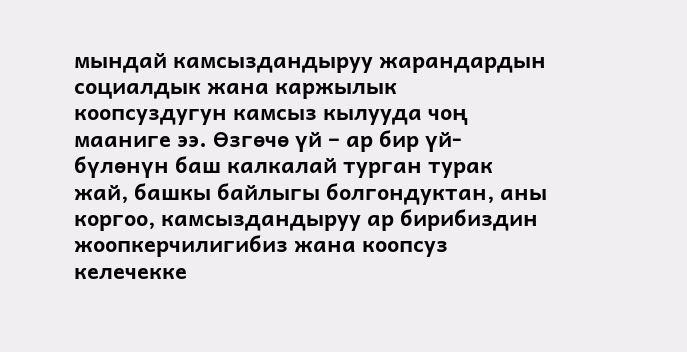мындай камсыздандыруу жарандардын социалдык жана каржылык коопсуздугун камсыз кылууда чоң мааниге ээ. Өзгөчө үй – ар бир үй-бүлөнүн баш калкалай турган турак жай, башкы байлыгы болгондуктан, аны коргоо, камсыздандыруу ар бирибиздин жоопкерчилигибиз жана коопсуз келечекке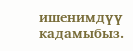ишенимдүү кадамыбыз.